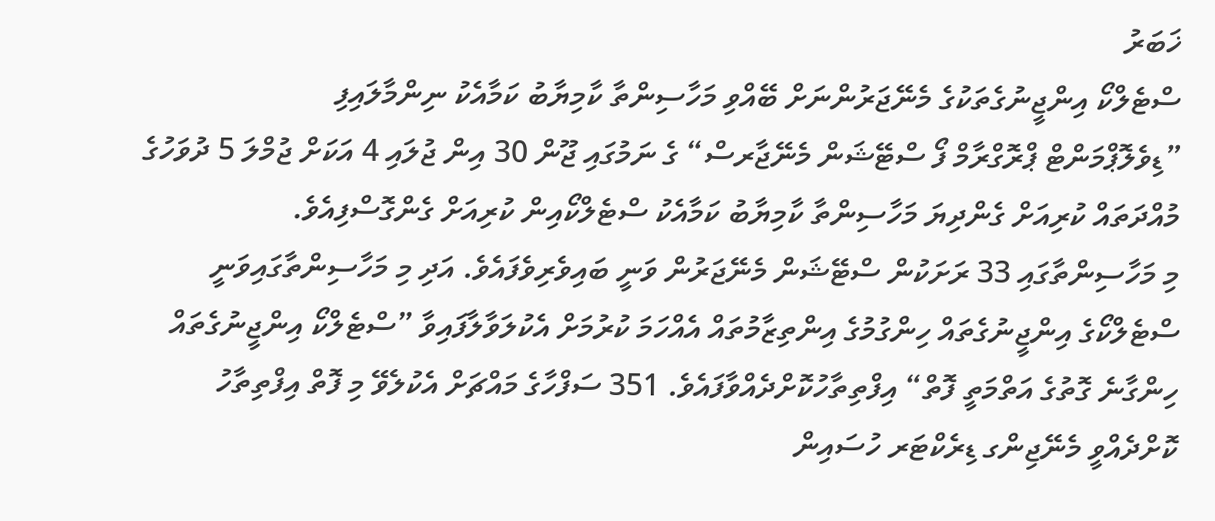ޚަބަރު
ސްޓެލްކޯ އިންޖީނުގެތަކުގެ މެނޭޖަރުންނަށް ބޭއްވި މަހާސިންތާ ކާމިޔާބު ކަމާއެކު ނިންމާލައިފި
”ޑިވެލޮޕްމަންޓް ޕްރޮގްރާމް ފޯ ސްޓޭޝަން މެނޭޖާރސް“ ގެ ނަމުގައި ޖޫން 30 އިން ޖުލައި 4 އަކަށް ޖުމްލަ 5 ދުވަހުގެ މުއްދަތައް ކުރިއަށް ގެންދިޔަ މަހާސިންތާ ކާމިޔާބު ކަމާއެކު ސްޓެލްކޯއިން ކުރިއަށް ގެންގޮސްފިއެވެ.
މި މަހާސިންތާގައި 33 ރަށަކުން ސްޓޭޝަން މެނޭޖަރުން ވަނީ ބައިވެރިވެފައެވެ. އަދި މި މަހާސިންތާގައިވަނީ ސްޓެލްކޯގެ އިންޖީނުގެތައް ހިންގުމުގެ އިންތިޒާމުތައް އެއްހަމަ ކުރުމަށް އެކުލަވާލާފައިވާ ”ސްޓެލްކޯ އިންޖީނުގެތައް ހިންގާނެ ގޮތުގެ އަތްމަތީ ފޮތް“ އިފްތިތާހުކޮށްދެއްވާފައެވެ. 351 ސަފްހާގެ މައްޗަށް އެކުލެވޭ މި ފޮތް އިފްތިތާހު ކޮށްދެއްވީ މެނޭޖިންގ ޑިރެކްޓަރ ހުސައިން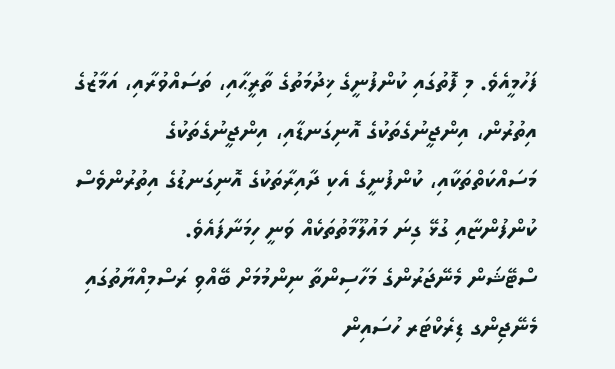ފަހުމީއެވެ. މި ފޮތުގައި ކުންފުނީގެ ޚިދުމަތުގެ ތާރީޙާއި، ތަސައްވުރާއި، އަމާޒުގެ އިތުރުން، އިންޖީނުގެތަކުގެ އޮނިގަނޑާއި، އިންޖީނުގެތަކުގެ މަސައްކަތްތަކާއި، ކުންފުނީގެ އެކި ދާއިރާތަކުގެ އޮނިގަނޑުގެ އިތުރުންވެސް ކުންފުންޏާއި ގުޅޭ ގިނަ މައުލޫމާތުތަކެއް ވަނީ ހިމަނާފައެވެ.
ސްޓޭޝަން މެނޭޖަރުންގެ މަހާސިންތާ ނިންމުމަށް ބޭއްވި ރަސްމިއްޔާތުގައި މެނޭޖިންގ ޑިރެކްޓަރ ހުސައިން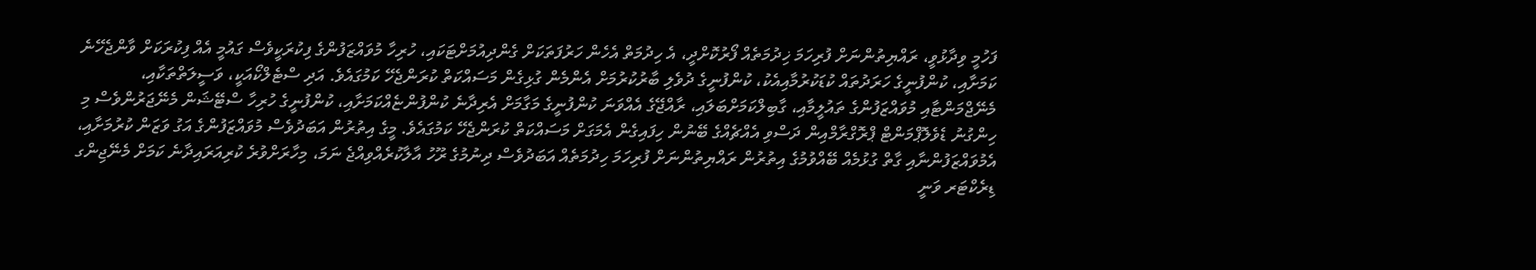ފަހުމީ ވިދާޅުވީ، ރައްޔިތުންނަށް ފުރިހަމަ ޚިދުމަތެއް ފޯރުކޮށްދީ، އެ ހިދުމަތް އެހެން ހަރުފަތަކަށް ގެންދިއުމަށްޓަކައި، ހުރިހާ މުވައްޒަފުންގެ ފިކުރަކީވެސް ގައުމީ އެއް ފިކުރަކަށް ވާންޖެހޭނެ ކަމަށާއި، ކުންފުނީގެ ހަރަދުތައް ކުޑަކުރުމާއިއެކު، ކުންފުނީގެ ދުވެލި ބާރުކުރުމަށް އެންމެން ގުޅިގެން މަސައްކަތް ކުރަންޖެހޭ ކަމުގައެވެ. އަދި ސްޓެލްކޯއަކީ، ވަސީލަތްތަކާއި، މެނޭޖްމަންޓާއި މުވައްޒަފުންގެ ތައުލީމާއި، ގާބިލްކަމަށްބަލައި، ރާއްޖޭގެ އެއްވަނަ ކުންފުނީގެ މަގާމަށް އެރިދާނެ ކުންފުންޏެއްކަމަށާއި، ކުންފުނީގެ ހުރިހާ ސްޓޭޝަން މެނޭޖަރުންވެސް މި ހިންގުނު ޑެވެލޮޕްމަންޓް ޕްރޮގްރާމްއިން ދަސްވި އެއްޗެއްގެ ބޭނުން ހިފައިގެން އެމަގަށް މަސައްކަތް ކުރަންޖެހޭ ކަމުގައެވެ. މީގެ އިތުރުން އަބަދުވެސް މުވައްޒަފުންގެ އަގު ވަޒަން ކުރުމަށާއި، އެމުވައްޒަފުންނާއި ގާތް ގުޅުމެއް ބޭއްވުމުގެ އިތުރުން ރައްޔިތުންނަށް ފުރިހަމަ ހިދުމަތެއް އަބަދުވެސް ދިނުމުގެ ރޫހު އާލާކުރެއްވިއްޖެ ނަމަ، މިހާރަށްވުރެ ކުރިއަރައިދާނެ ކަމަށް މެނޭޖިންގ ޑިރެކްޓަރ ވަނީ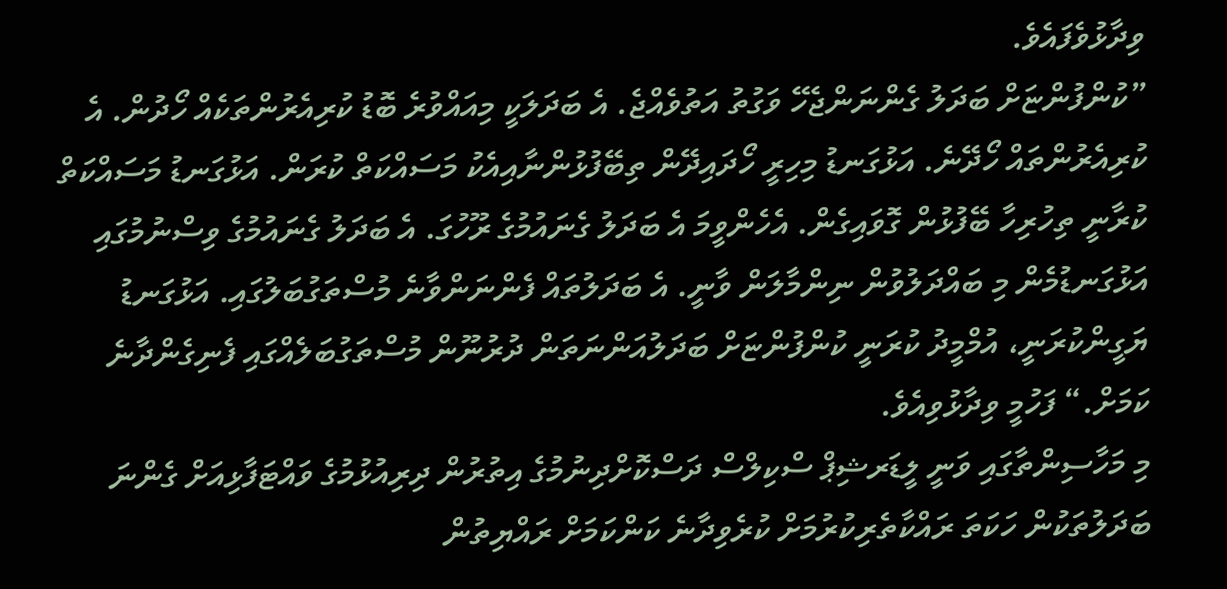ވިދާޅުވެފައެވެ.
”ކުންފުންޏަށް ބަދަލު ގެންނަންޖެހޭ ވަގުތު އަތުވެއްޖެ. އެ ބަދަލަކީ މިއައްވުރެ ބޮޑު ކުރިއެރުންތަކެއް ހޯދުން. އެ ކުރިއެރުންތައް ހޯދޭނެ. އަޅުގަނޑު މިހިރީ ހޯދައިދޭން ތިބޭފުޅުންނާއިއެކު މަސައްކަތް ކުރަން. އަޅުގަނޑު މަސައްކަތް ކުރާނީ ތިހުރިހާ ބޭފުޅުން ގޮވައިގެން. އެހެންވީމަ އެ ބަދަލު ގެނައުމުގެ ރޫހުގަ. އެ ބަދަލު ގެނައުމުގެ ވިސްނުމުގައި އަޅުގަނޑުމެން މި ބައްދަލުވުން ނިންމާލަން ވާނީ. އެ ބަދަލުތައް ފެންނަންވާނެ މުސްތަގުބަލުގައި. އަޅުގަނޑު ޔަގީންކުރަނީ، އުމްމީދު ކުރަނީ ކުންފުންޏަށް ބަދަލުއަންނަތަން ދުރުނޫން މުސްތަގުބަލެއްގައި ފެނިގެންދާނެ ކަމަށް.“ ފަހުމީ ވިދާޅުވިއެވެ.
މި މަހާސިންތާގައި ވަނީ ލީޑަރޝިޕް ސްކިލްސް ދަސްކޮށްދިނުމުގެ އިތުރުން ދިރިއުޅުމުގެ ވައްޓަފާޅިއަށް ގެންނަ ބަދަލުތަކުން ހަކަތަ ރައްކާތެރިކުރުމަށް ކުރެވިދާނެ ކަންކަމަށް ރައްޔިތުން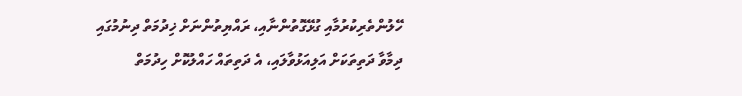ހޭލުންތެރިކުރުމާއި ގުޅޭގޮތުންނާއި، ރައްޔިތުންނަށް ޚިދުމަތް ދިނުމުގައި ދިމާވާ ދަތިތަކަށް އަލިއަޅުވާލައި، އެ ދަތިތައް ހައްލުކޮށް ހިދުމަތް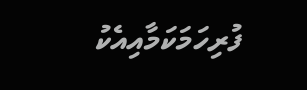ފުރިހަމަކަމާއިއެކު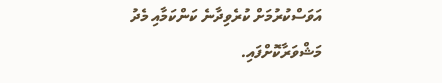އަވަސްކުރުމަށް ކުރެވިދާނެ ކަންކަމާއި މެދު މަޝްވަރާކޮށްފައި.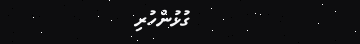ގުޅުންހުރި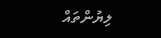ލިޔުންތައް